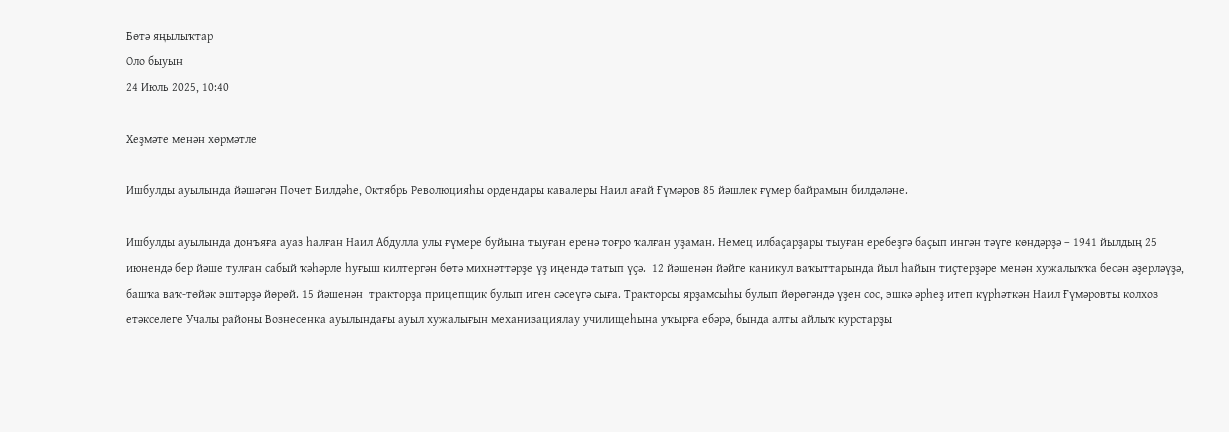Бөтә яңылыҡтар
Оло быуын
24 Июль 2025, 10:40

Хеҙмәте менән хөрмәтле

Ишбулды ауылында йәшәгән Почет Билдәһе, Октябрь Революцияһы ордендары кавалеры Наил ағай Ғүмәров 85 йәшлек ғүмер байрамын билдәләне.

Ишбулды ауылында донъяға ауаз һалған Наил Абдулла улы ғүмере буйына тыуған еренә тоғро ҡалған уҙаман. Немец илбаҫарҙары тыуған еребеҙгә баҫып ингән тәүге көндәрҙә – 1941 йылдың 25 июнендә бер йәше тулған сабый ҡәһәрле һуғыш килтергән бөтә михнәттәрҙе үҙ иңендә татып үҫә.  12 йәшенән йәйге каникул ваҡыттарында йыл һайын тиҫтерҙәре менән хужалыҡҡа бесән әҙерләүҙә, башҡа ваҡ-төйәк эштәрҙә йөрөй. 15 йәшенән  тракторҙа прицепщик булып иген сәсеүгә сыға. Тракторсы ярҙамсыһы булып йөрөгәндә үҙен сос, эшкә әрһеҙ итеп күрһәткән Наил Ғүмәровты колхоз етәкселеге Учалы районы Вознесенка ауылындағы ауыл хужалығын механизациялау училищеһына уҡырға ебәрә, бында алты айлыҡ курстарҙы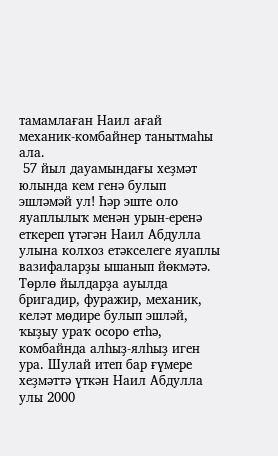тамамлаған Наил ағай механик-комбайнер танытмаһы ала.
 57 йыл дауамындағы хеҙмәт юлында кем генә булып эшләмәй ул! Һәр эште оло яуаплылыҡ менән урын-еренә еткереп үтәгән Наил Абдулла улына колхоз етәкселеге яуаплы вазифаларҙы ышанып йөкмәтә. Төрлө йылдарҙа ауылда бригадир, фуражир, механик, келәт мөдире булып эшләй, ҡыҙыу ураҡ осоро етһә, комбайнда алһыҙ-ялһыҙ иген ура. Шулай итеп бар ғүмере хеҙмәттә үткән Наил Абдулла улы 2000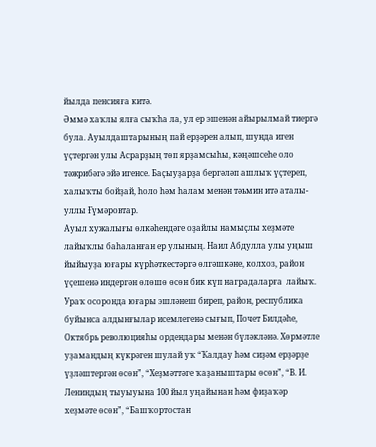йылда пенсияға китә.
Әммә хаҡлы ялға сыҡһа ла, ул ер эшенән айырылмай тиергә була. Ауылдаштарының пай ерҙәрен алып, шунда иген үҫтергән улы Асрарҙың төп ярҙамсыһы, кәңәшсеһе оло тәжрибәгә эйә игенсе. Баҫыуҙарҙа бергәләп ашлыҡ үҫтереп, халыҡты бойҙай, һоло һәм һалам менән тәьмин итә аталы-уллы Ғүмәровтар.
Ауыл хужалығы өлкәһендәге оҙайлы намыҫлы хеҙмәте лайыҡлы баһаланған ер улының. Наил Абдулла улы уңыш йыйыуҙа юғары күрһәткестәргә өлгәшкәне, колхоз, район үҫешенә индергән өлөшө өсөн бик күп наградаларға  лайыҡ. Ураҡ осоронда юғары эшләнеш биреп, район, республика буйынса алдынғылар исемлегенә сығып, Почет Билдәһе, Октябрь революцияһы ордендары менән бүләкләнә. Хөрмәтле уҙамандың күкрәген шулай уҡ “Ҡалдау һәм сиҙәм ерҙәрҙе үҙләштергән өсөн”, “Хеҙмәттәге ҡаҙаныштары өсөн”, “В. И. Лениндың тыуыуына 100 йыл уңайынан һәм фиҙаҡәр хеҙмәте өсөн”, “Башҡортостан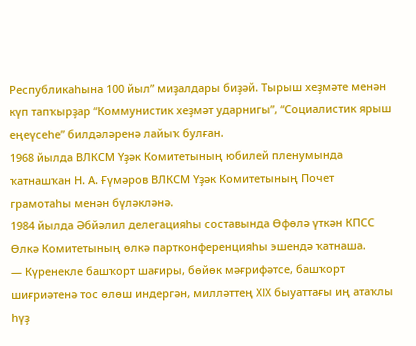Республикаһына 100 йыл” миҙалдары биҙәй. Тырыш хеҙмәте менән күп тапҡырҙар “Коммунистик хеҙмәт ударнигы”, “Социалистик ярыш еңеүсеһе” билдәләренә лайыҡ булған.
1968 йылда ВЛКСМ Үҙәк Комитетының юбилей пленумында ҡатнашҡан Н. А. Ғүмәров ВЛКСМ Үҙәк Комитетының Почет грамотаһы менән бүләкләнә.
1984 йылда Әбйәлил делегацияһы составында Өфөлә үткән КПСС Өлкә Комитетының өлкә партконференцияһы эшендә ҡатнаша.
— Күренекле башҡорт шағиры, бөйөк мәғрифәтсе, башҡорт шиғриәтенә тос өлөш индергән, милләттең XIX быуаттағы иң атаҡлы һүҙ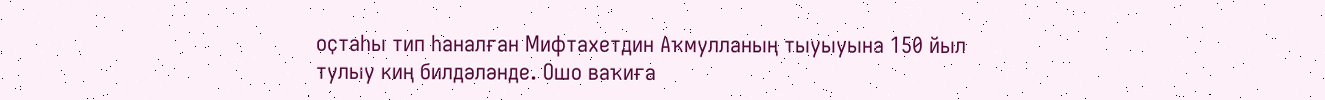оҫтаһы тип һаналған Мифтахетдин Аҡмулланың тыуыуына 150 йыл тулыу киң билдәләнде. Ошо ваҡиға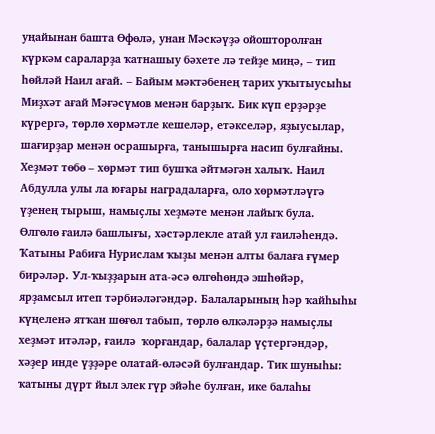уңайынан башта Өфөлә, унан Мәскәүҙә ойошторолған күркәм сараларҙа ҡатнашыу бәхете лә тейҙе миңә, – тип һөйләй Наил ағай. – Байым мәктәбенең тарих уҡытыусыһы Миҙхәт ағай Мәғәсүмов менән барҙыҡ. Бик күп ерҙәрҙе күрергә, төрлө хөрмәтле кешеләр, етәкселәр, яҙыусылар, шағирҙар менән осрашырға, танышырға насип булғайны.
Хеҙмәт төбө – хөрмәт тип бушҡа әйтмәгән халыҡ. Наил Абдулла улы ла юғары наградаларға, оло хөрмәтләүгә үҙенең тырыш, намыҫлы хеҙмәте менән лайыҡ була.
Өлгөлө ғаилә башлығы, хәстәрлекле атай ул ғаиләһендә. Ҡатыны Рабиға Нурислам ҡыҙы менән алты балаға ғүмер бирәләр. Ул-ҡыҙҙарын ата-әсә өлгөһөндә эшһөйәр, ярҙамсыл итеп тәрбиәләгәндәр. Балаларының һәр ҡайһыһы күңеленә ятҡан шөғөл табып, төрлө өлкәләрҙә намыҫлы хеҙмәт итәләр, ғаилә  ҡорғандар, балалар үҫтергәндәр, хәҙер инде үҙҙәре олатай-өләсәй булғандар. Тик шуныһы: ҡатыны дүрт йыл элек гүр эйәһе булған, ике балаһы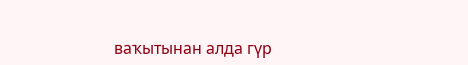ваҡытынан алда гүр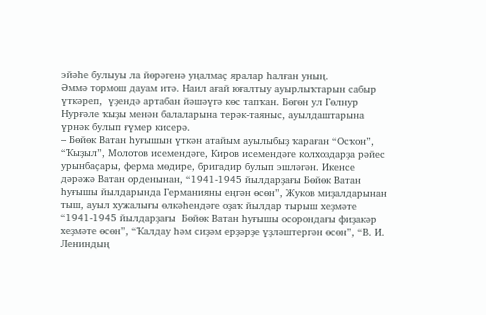эйәһе булыуы ла йөрәгенә уңалмаҫ яралар һалған уның.
Әммә тормош дауам итә. Наил ағай юғалтыу ауырлыҡтарын сабыр үткәреп,  үҙендә артабан йәшәүгә көс тапҡан. Бөгөн ул Гөлнур Нурғәле ҡыҙы менән балаларына терәк-таяныс, ауылдаштарына үрнәк булып ғүмер кисерә.
– Бөйөк Ватан һуғышын үткән атайым ауылыбыҙ ҡараған “Осҡон”, “Ҡыҙыл”, Молотов исемендәге, Киров исемендәге колхоздарҙа рәйес урынбаҫары, ферма мөдире, бригадир булып эшләгән. Икенсе дәрәжә Ватан орденынан, “1941-1945 йылдарҙағы Бөйөк Ватан һуғышы йылдарында Германияны еңгән өсөн”, Жуков миҙалдарынан тыш, ауыл хужалығы өлкәһендәге оҙаҡ йылдар тырыш хеҙмәте “1941-1945 йылдарҙағы  Бөйөк Ватан һуғышы осорондағы фиҙакәр хеҙмәте өсөн”, “Ҡалдау һәм сиҙәм ерҙәрҙе үҙләштергән өсөн”, “В. И. Лениндың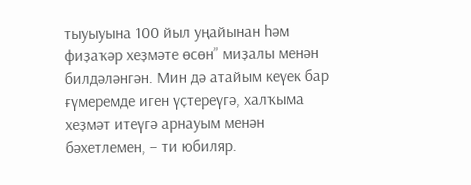тыуыуына 100 йыл уңайынан һәм фиҙаҡәр хеҙмәте өсөн” миҙалы менән билдәләнгән. Мин дә атайым кеүек бар ғүмеремде иген үҫтереүгә, халҡыма хеҙмәт итеүгә арнауым менән бәхетлемен, – ти юбиляр.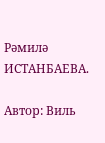Рәмилә ИСТАНБАЕВА.

Автор: Виль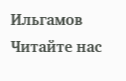Ильгамов
Читайте нас